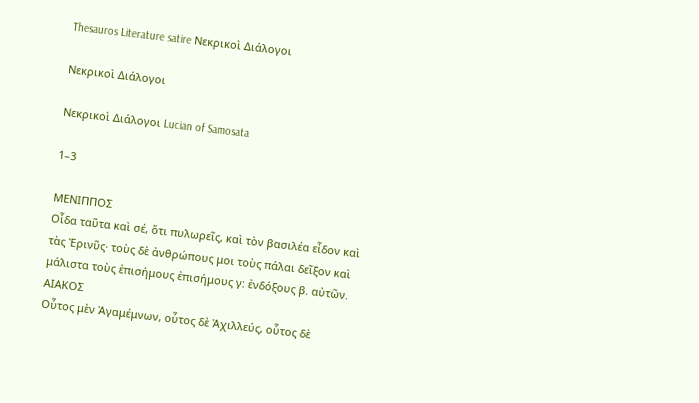Thesauros Literature satire Νεκρικοὶ Διάλογοι

Νεκρικοὶ Διάλογοι

Νεκρικοὶ Διάλογοι Lucian of Samosata

1–3

ΜΕΝΙΠΠΟΣ
Οἶδα ταῦτα καὶ σέ, ὅτι πυλωρεῖς, καὶ τὸν βασιλέα εἶδον καὶ τὰς Ἐρινῦς· τοὺς δὲ ἀνθρώπους μοι τοὺς πάλαι δεῖξον καὶ μάλιστα τοὺς ἐπισήμους ἐπισήμους γ: ἐνδόξους β. αὐτῶν.
ΑΙΑΚΟΣ
Οὗτος μὲν Ἀγαμέμνων, οὗτος δὲ Ἀχιλλεύς, οὗτος δὲ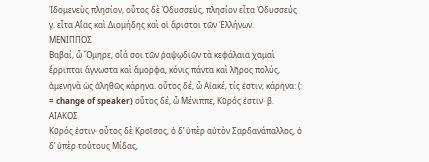Ἰδομενεὺς πλησίον, οὗτος δὲ Ὀδυσσεύς, πλησίον εἶτα Ὀδυσσεύς γ. εἶτα Αἴας καὶ Διομήδης καὶ οἱ ἄριστοι τῶν Ἑλλήνων.
ΜΕΝΙΠΠΟΣ
Βαβαί, ὦ Ὅμηρε, οἷά σοι τῶν ῥαψῳδιῶν τὰ κεφάλαια χαμαὶ ἔρριπται ἄγνωστα καὶ ἄμορφα, κόνις πάντα καὶ λῆρος πολύς, ἀμενηνὰ ὡς ἀληθῶς κάρηνα. οὗτος δέ, ὦ Αἰακέ, τίς ἐστιν; κάρηνα: (: = change of speaker) οὗτος δέ, ὦ Μένιππε, Κῦρός ἐστιν· β.
ΑΙΑΚΟΣ
Κῦρός ἐστιν· οὗτος δὲ Κροῖσος, ὁ δ’ ὑπὲρ αὐτὸν Σαρδανάπαλλος, ὁ δ’ ὑπὲρ τούτους Μίδας,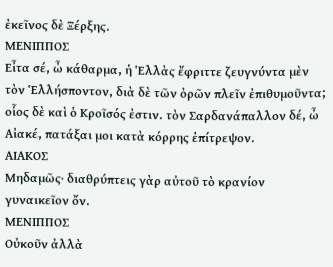ἐκεῖνος δὲ Ξέρξης.
ΜΕΝΙΠΠΟΣ
Εἶτα σέ, ὦ κάθαρμα, ἡ Ἑλλὰς ἔφριττε ζευγνύντα μὲν τὸν Ἑλλήσποντον, διὰ δὲ τῶν ὀρῶν πλεῖν ἐπιθυμοῦντα; οἷος δὲ καὶ ὁ Κροῖσός ἐστιν. τὸν Σαρδανάπαλλον δέ, ὦ Αἰακέ, πατάξαι μοι κατὰ κόρρης ἐπίτρεψον.
ΑΙΑΚΟΣ
Μηδαμῶς· διαθρύπτεις γὰρ αὐτοῦ τὸ κρανίον γυναικεῖον ὄν.
ΜΕΝΙΠΠΟΣ
Οὐκοῦν ἀλλὰ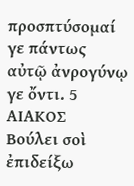προσπτύσομαί γε πάντως αὐτῷ ἀνρογύνῳ γε ὄντι. 5
ΑΙΑΚΟΣ
Βούλει σοὶ ἐπιδείξω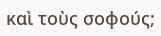καὶ τοὺς σοφούς;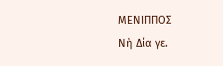ΜΕΝΙΠΠΟΣ
Νὴ Δία γε.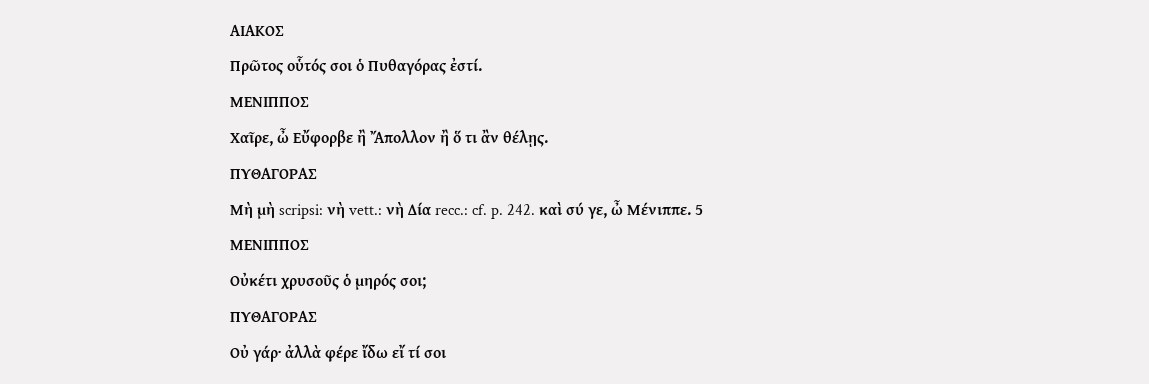ΑΙΑΚΟΣ
Πρῶτος οὗτός σοι ὁ Πυθαγόρας ἐστί.
ΜΕΝΙΠΠΟΣ
Χαῖρε, ὦ Εὔφορβε ἢ Ἄπολλον ἢ ὅ τι ἂν θέλῃς.
ΠΥΘΑΓΟΡΑΣ
Μὴ μὴ scripsi: νὴ vett.: νὴ Δία recc.: cf. p. 242. καὶ σύ γε, ὦ Μένιππε. 5
ΜΕΝΙΠΠΟΣ
Οὐκέτι χρυσοῦς ὁ μηρός σοι;
ΠΥΘΑΓΟΡΑΣ
Οὐ γάρ· ἀλλὰ φέρε ἴδω εἴ τί σοι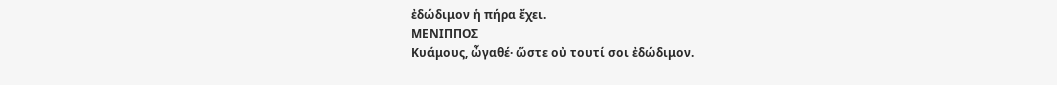ἐδώδιμον ἡ πήρα ἔχει.
ΜΕΝΙΠΠΟΣ
Κυάμους, ὦγαθέ· ὥστε οὐ τουτί σοι ἐδώδιμον.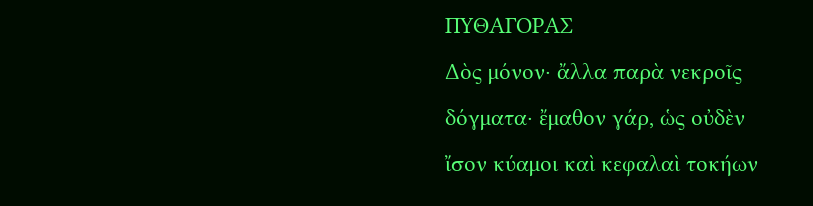ΠΥΘΑΓΟΡΑΣ
Δὸς μόνον· ἄλλα παρὰ νεκροῖς δόγματα· ἔμαθον γάρ, ὡς οὐδὲν ἴσον κύαμοι καὶ κεφαλαὶ τοκήων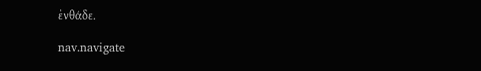ἐνθάδε.

nav.navigate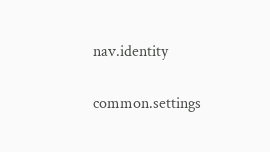nav.identity

common.settings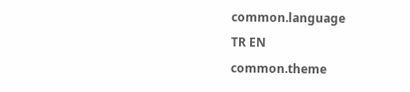common.language
TR EN
common.theme